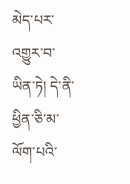མེད་པར་འགྱུར་བ་ཡིན་ཏེ། དེ་ནི་ཕྱིན་ཅི་མ་ལོག་པའི་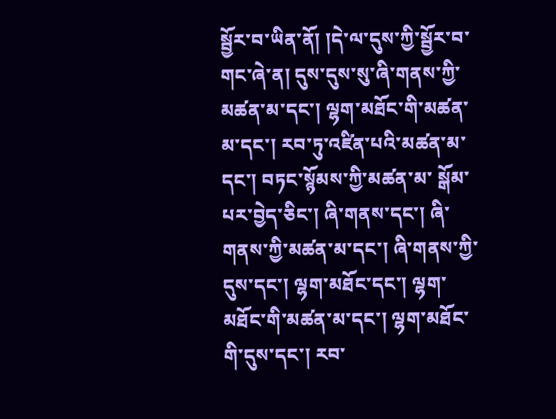སྦྱོར་བ་ཡིན་ནོ། །དེ་ལ་དུས་ཀྱི་སྦྱོར་བ་གང་ཞེ་ན། དུས་དུས་སུ་ཞི་གནས་ཀྱི་མཚན་མ་དང་། ལྷག་མཐོང་གི་མཚན་མ་དང་། རབ་ཏུ་འཛིན་པའི་མཚན་མ་དང་། བཏང་སྙོམས་ཀྱི་མཚན་མ་ སྒོམ་པར་བྱེད་ཅིང་། ཞི་གནས་དང་། ཞི་གནས་ཀྱི་མཚན་མ་དང་། ཞི་གནས་ཀྱི་དུས་དང་། ལྷག་མཐོང་དང་། ལྷག་མཐོང་གི་མཚན་མ་དང་། ལྷག་མཐོང་གི་དུས་དང་། རབ་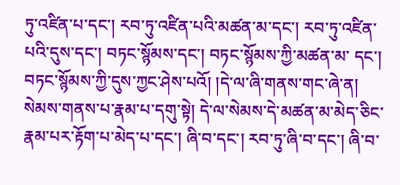ཏུ་འཛིན་པ་དང་། རབ་ཏུ་འཛིན་པའི་མཚན་མ་དང་། རབ་ཏུ་འཛིན་པའི་དུས་དང་། བཏང་སྙོམས་དང་། བཏང་སྙོམས་ཀྱི་མཚན་མ་ དང་། བཏང་སྙོམས་ཀྱི་དུས་ཀྱང་ཤེས་པའོ། །དེ་ལ་ཞི་གནས་གང་ཞེ་ན། སེམས་གནས་པ་རྣམ་པ་དགུ་སྟེ། དེ་ལ་སེམས་དེ་མཚན་མ་མེད་ཅིང་རྣམ་པར་རྟོག་པ་མེད་པ་དང་། ཞི་བ་དང་། རབ་ཏུ་ཞི་བ་དང་། ཞི་བ་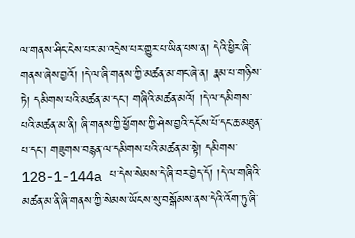ལ་གནས་ཤིང་ངེས་པར་མ་འདྲེས་པར་གྱུར་པ་ཡིན་པས་ན། དེའི་ཕྱིར་ཞི་ གནས་ཞེས་བྱའོ། །དེ་ལ་ཞི་གནས་ཀྱི་མཚན་མ་གང་ཞེ་ན། རྣམ་པ་གཉིས་ཏེ། དམིགས་པའི་མཚན་མ་དང་། གཞིའི་མཚན་མའོ། །དེ་ལ་དམིགས་པའི་མཚན་མ་ནི། ཞི་གནས་ཀྱི་ཕྱོགས་ཀྱི་ཤེས་བྱའི་དངོས་པོ་དང་ཆ་མཐུན་པ་དང་། གཟུགས་བརྙན་ལ་དམིགས་པའི་མཚན་མ་སྟེ། དམིགས་ 128-1-144a པ་དེས་སེམས་དེ་ཞི་བར་བྱེད་དོ། །དེ་ལ་གཞིའི་མཚན་མ་ནི་ཞི་གནས་ཀྱི་སེམས་ཡོངས་སུ་བསྒོམས་ནས་དེའི་འོག་ཏུ་ཞི་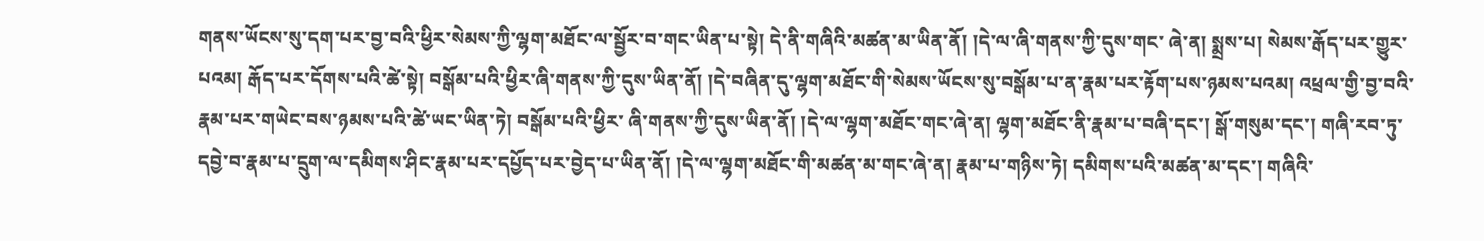གནས་ཡོངས་སུ་དག་པར་བྱ་བའི་ཕྱིར་སེམས་ཀྱི་ལྷག་མཐོང་ལ་སྦྱོར་བ་གང་ཡིན་པ་སྟེ། དེ་ནི་གཞིའི་མཚན་མ་ཡིན་ནོ། །དེ་ལ་ཞི་གནས་ཀྱི་དུས་གང་ ཞེ་ན། སྨྲས་པ། སེམས་རྒོད་པར་གྱུར་པའམ། རྒོད་པར་དོགས་པའི་ཚེ་སྟེ། བསྒོམ་པའི་ཕྱིར་ཞི་གནས་ཀྱི་དུས་ཡིན་ནོ། །དེ་བཞིན་དུ་ལྷག་མཐོང་གི་སེམས་ཡོངས་སུ་བསྒོམ་པ་ན་རྣམ་པར་རྟོག་པས་ཉམས་པའམ། འཕྲལ་གྱི་བྱ་བའི་རྣམ་པར་གཡེང་བས་ཉམས་པའི་ཚེ་ཡང་ཡིན་ཏེ། བསྒོམ་པའི་ཕྱིར་ ཞི་གནས་ཀྱི་དུས་ཡིན་ནོ། །དེ་ལ་ལྷག་མཐོང་གང་ཞེ་ན། ལྷག་མཐོང་ནི་རྣམ་པ་བཞི་དང་། སྒོ་གསུམ་དང་། གཞི་རབ་ཏུ་དབྱེ་བ་རྣམ་པ་དྲུག་ལ་དམིགས་ཤིང་རྣམ་པར་དཔྱོད་པར་བྱེད་པ་ཡིན་ནོ། །དེ་ལ་ལྷག་མཐོང་གི་མཚན་མ་གང་ཞེ་ན། རྣམ་པ་གཉིས་ཏེ། དམིགས་པའི་མཚན་མ་དང་། གཞིའི་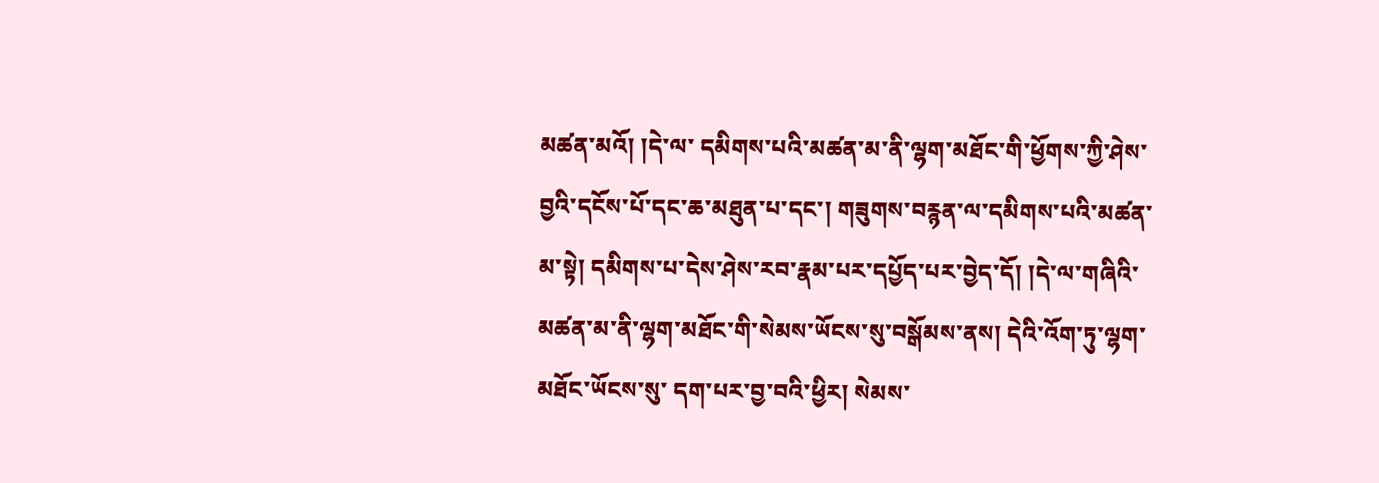མཚན་མའོ། །དེ་ལ་ དམིགས་པའི་མཚན་མ་ནི་ལྷག་མཐོང་གི་ཕྱོགས་ཀྱི་ཤེས་བྱའི་དངོས་པོ་དང་ཆ་མཐུན་པ་དང་། གཟུགས་བརྙན་ལ་དམིགས་པའི་མཚན་མ་སྟེ། དམིགས་པ་དེས་ཤེས་རབ་རྣམ་པར་དཔྱོད་པར་བྱེད་དོ། །དེ་ལ་གཞིའི་མཚན་མ་ནི་ལྷག་མཐོང་གི་སེམས་ཡོངས་སུ་བསྒོམས་ནས། དེའི་འོག་ཏུ་ལྷག་མཐོང་ཡོངས་སུ་ དག་པར་བྱ་བའི་ཕྱིར། སེམས་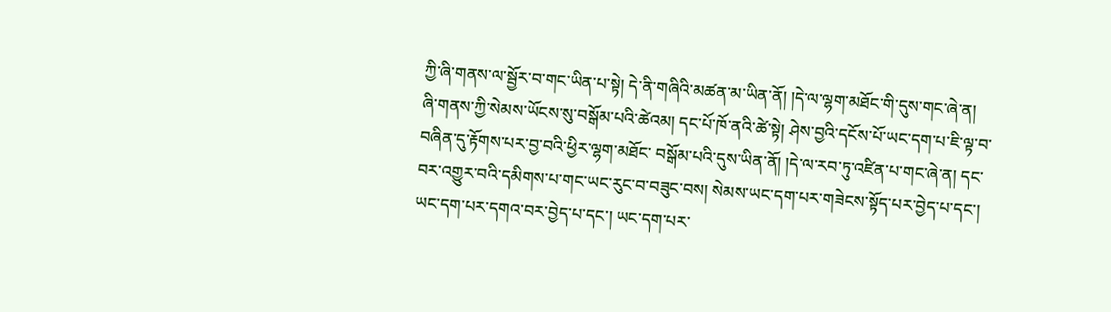ཀྱི་ཞི་གནས་ལ་སྦྱོར་བ་གང་ཡིན་པ་སྟེ། དེ་ནི་གཞིའི་མཚན་མ་ཡིན་ནོ། །དེ་ལ་ལྷག་མཐོང་གི་དུས་གང་ཞེ་ན། ཞི་གནས་ཀྱི་སེམས་ཡོངས་སུ་བསྒོམ་པའི་ཚེའམ། དང་པོ་ཁོ་ནའི་ཚེ་སྟེ། ཤེས་བྱའི་དངོས་པོ་ཡང་དག་པ་ཇི་ལྟ་བ་བཞིན་དུ་རྟོགས་པར་བྱ་བའི་ཕྱིར་ལྷག་མཐོང་ བསྒོམ་པའི་དུས་ཡིན་ནོ། །དེ་ལ་རབ་ཏུ་འཛིན་པ་གང་ཞེ་ན། དང་བར་འགྱུར་བའི་དམིགས་པ་གང་ཡང་རུང་བ་བཟུང་བས། སེམས་ཡང་དག་པར་གཟེངས་སྟོད་པར་བྱེད་པ་དང་། ཡང་དག་པར་དགའ་བར་བྱེད་པ་དང་། ཡང་དག་པར་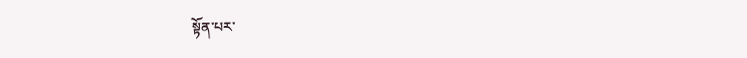སྟོན་པར་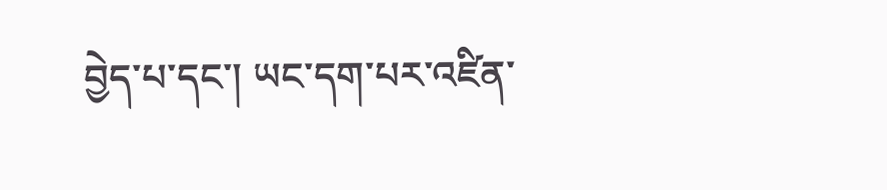བྱེད་པ་དང་། ཡང་དག་པར་འཛིན་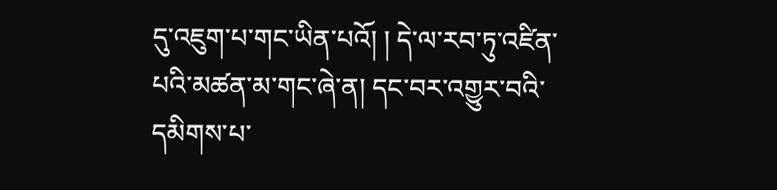དུ་འཇུག་པ་གང་ཡིན་པའོ། ། དེ་ལ་རབ་ཏུ་འཛིན་པའི་མཚན་མ་གང་ཞེ་ན། དང་བར་འགྱུར་བའི་དམིགས་པ་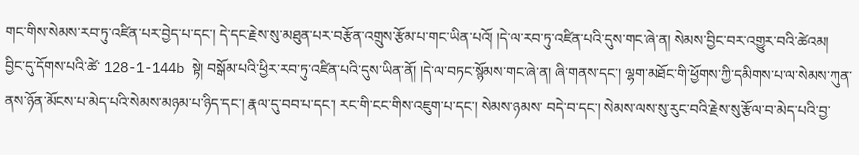གང་གིས་སེམས་རབ་ཏུ་འཛིན་པར་བྱེད་པ་དང་། དེ་དང་རྗེས་སུ་མཐུན་པར་བརྩོན་འགྲུས་རྩོམ་པ་གང་ཡིན་པའོ། །དེ་ལ་རབ་ཏུ་འཛིན་པའི་དུས་གང་ཞེ་ན། སེམས་བྱིང་བར་འགྱུར་བའི་ཚེའམ། བྱིང་དུ་དོགས་པའི་ཚེ་ 128-1-144b སྟེ། བསྒོམ་པའི་ཕྱིར་རབ་ཏུ་འཛིན་པའི་དུས་ཡིན་ནོ། །དེ་ལ་བཏང་སྙོམས་གང་ཞེ་ན། ཞི་གནས་དང་། ལྷག་མཐོང་གི་ཕྱོགས་ཀྱི་དམིགས་པ་ལ་སེམས་ཀུན་ནས་ཉོན་མོངས་པ་མེད་པའི་སེམས་མཉམ་པ་ཉིད་དང་། རྣལ་དུ་བབ་པ་དང་། རང་གི་ངང་གིས་འཇུག་པ་དང་། སེམས་ཉམས་ བདེ་བ་དང་། སེམས་ལས་སུ་རུང་བའི་རྗེས་སུ་རྩོལ་བ་མེད་པའི་བྱ་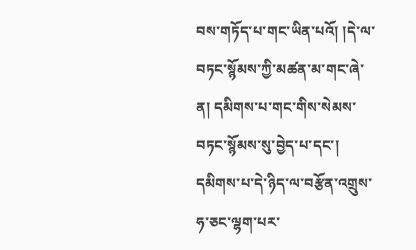བས་གཏོད་པ་གང་ཡིན་པའོ། །དེ་ལ་བཏང་སྙོམས་ཀྱི་མཚན་མ་གང་ཞེ་ན། དམིགས་པ་གང་གིས་སེམས་བཏང་སྙོམས་སུ་བྱེད་པ་དང་། དམིགས་པ་དེ་ཉིད་ལ་བརྩོན་འགྲུས་ཧ་ཅང་ལྷག་པར་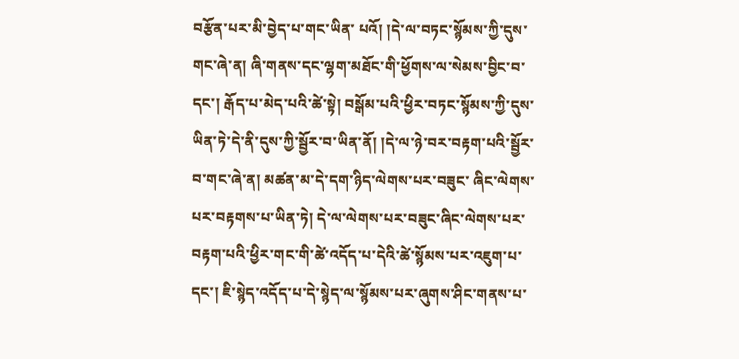བརྩོན་པར་མི་བྱེད་པ་གང་ཡིན་ པའོ། །དེ་ལ་བཏང་སྙོམས་ཀྱི་དུས་གང་ཞེ་ན། ཞི་གནས་དང་ལྷག་མཐོང་གི་ཕྱོགས་ལ་སེམས་བྱིང་བ་དང་། རྒོད་པ་མེད་པའི་ཚེ་སྟེ། བསྒོམ་པའི་ཕྱིར་བཏང་སྙོམས་ཀྱི་དུས་ཡིན་ཏེ་དེ་ནི་དུས་ཀྱི་སྦྱོར་བ་ཡིན་ནོ། །དེ་ལ་ཉེ་བར་བརྟག་པའི་སྦྱོར་བ་གང་ཞེ་ན། མཚན་མ་དེ་དག་ཉིད་ལེགས་པར་བཟུང་ ཞིང་ལེགས་པར་བརྟགས་པ་ཡིན་ཏེ། དེ་ལ་ལེགས་པར་བཟུང་ཞིང་ལེགས་པར་བརྟག་པའི་ཕྱིར་གང་གི་ཚེ་འདོད་པ་དེའི་ཚེ་སྙོམས་པར་འཇུག་པ་དང་། ཇི་སྙེད་འདོད་པ་དེ་སྙེད་ལ་སྙོམས་པར་ཞུགས་ཤིང་གནས་པ་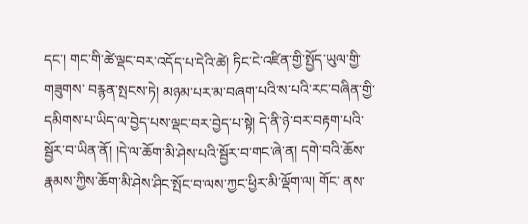དང་། གང་གི་ཚེ་ལྡང་བར་འདོད་པ་དེའི་ཚེ། ཏིང་ངེ་འཛིན་གྱི་སྤྱོད་ཡུལ་གྱི་གཟུགས་ བརྙན་སྤངས་ཏེ། མཉམ་པར་མ་བཞག་པའི་ས་པའི་རང་བཞིན་གྱི་དམིགས་པ་ཡིད་ལ་བྱེད་པས་ལྡང་བར་བྱེད་པ་སྟེ། དེ་ནི་ཉེ་བར་བརྟག་པའི་སྦྱོར་བ་ཡིན་ནོ། །དེ་ལ་ཆོག་མི་ཤེས་པའི་སྦྱོར་བ་གང་ཞེ་ན། དགེ་བའི་ཆོས་རྣམས་ཀྱིས་ཆོག་མི་ཤེས་ཤིང་སྤོང་བ་ལས་ཀྱང་ཕྱིར་མི་ལྡོག་ལ། གོང་ ནས་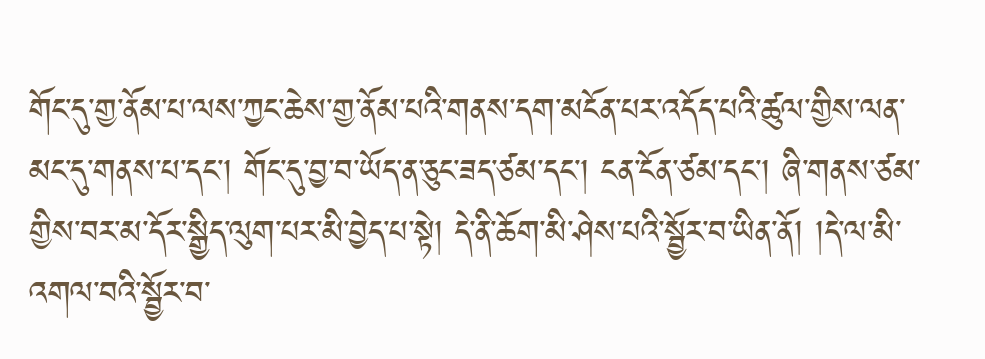གོང་དུ་གྱ་ནོམ་པ་ལས་ཀྱང་ཆེས་གྱ་ནོམ་པའི་གནས་དག་མངོན་པར་འདོད་པའི་ཚུལ་གྱིས་ལན་མང་དུ་གནས་པ་དང་། གོང་དུ་བྱ་བ་ཡོད་ན་ཅུང་ཟད་ཙམ་དང་། ངན་ངོན་ཙམ་དང་། ཞི་གནས་ཙམ་གྱིས་བར་མ་དོར་སྒྱིད་ལུག་པར་མི་བྱེད་པ་སྟེ། དེ་ནི་ཆོག་མི་ཤེས་པའི་སྦྱོར་བ་ཡིན་ནོ། །དེ་ལ་མི་ འགལ་བའི་སྦྱོར་བ་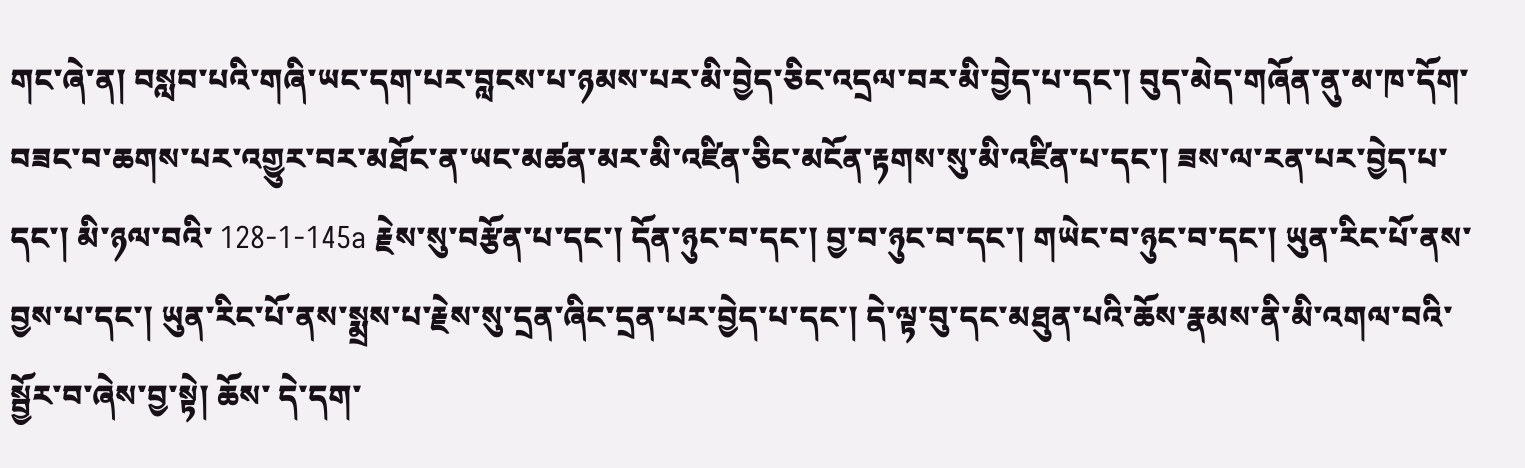གང་ཞེ་ན། བསླབ་པའི་གཞི་ཡང་དག་པར་བླངས་པ་ཉམས་པར་མི་བྱེད་ཅིང་འདྲལ་བར་མི་བྱེད་པ་དང་། བུད་མེད་གཞོན་ནུ་མ་ཁ་དོག་བཟང་བ་ཆགས་པར་འགྱུར་བར་མཐོང་ན་ཡང་མཚན་མར་མི་འཛིན་ཅིང་མངོན་རྟགས་སུ་མི་འཛིན་པ་དང་། ཟས་ལ་རན་པར་བྱེད་པ་དང་། མི་ཉལ་བའི་ 128-1-145a རྗེས་སུ་བརྩོན་པ་དང་། དོན་ཉུང་བ་དང་། བྱ་བ་ཉུང་བ་དང་། གཡེང་བ་ཉུང་བ་དང་། ཡུན་རིང་པོ་ནས་བྱས་པ་དང་། ཡུན་རིང་པོ་ནས་སྨྲས་པ་རྗེས་སུ་དྲན་ཞིང་དྲན་པར་བྱེད་པ་དང་། དེ་ལྟ་བུ་དང་མཐུན་པའི་ཆོས་རྣམས་ནི་མི་འགལ་བའི་སྦྱོར་བ་ཞེས་བྱ་སྟེ། ཆོས་ དེ་དག་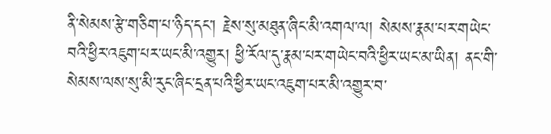ནི་སེམས་རྩེ་གཅིག་པ་ཉིད་དང་། རྗེས་སུ་མཐུན་ཞིང་མི་འགལ་ལ། སེམས་རྣམ་པར་གཡེང་བའི་ཕྱིར་འཇུག་པར་ཡང་མི་འགྱུར། ཕྱི་རོལ་དུ་རྣམ་པར་གཡེང་བའི་ཕྱིར་ཡང་མ་ཡིན། ནང་གི་སེམས་ལས་སུ་མི་རུང་ཞིང་དྲན་པའི་ཕྱིར་ཡང་འཇུག་པར་མི་འགྱུར་བ་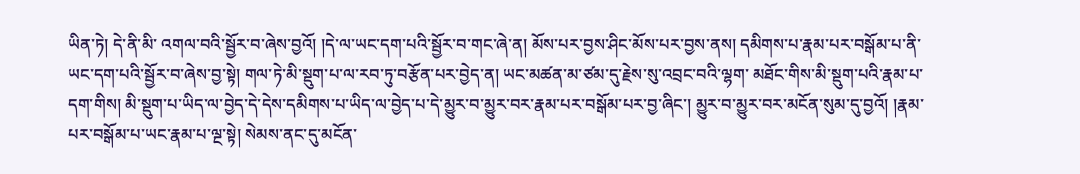ཡིན་ཏེ། དེ་ནི་མི་ འགལ་བའི་སྦྱོར་བ་ཞེས་བྱའོ། །དེ་ལ་ཡང་དག་པའི་སྦྱོར་བ་གང་ཞེ་ན། མོས་པར་བྱས་ཤིང་མོས་པར་བྱས་ནས། དམིགས་པ་རྣམ་པར་བསྒོམ་པ་ནི་ཡང་དག་པའི་སྦྱོར་བ་ཞེས་བྱ་སྟེ། གལ་ཏེ་མི་སྡུག་པ་ལ་རབ་ཏུ་བརྩོན་པར་བྱེད་ན། ཡང་མཚན་མ་ཙམ་དུ་རྗེས་སུ་འབྲང་བའི་ལྷག་ མཐོང་གིས་མི་སྡུག་པའི་རྣམ་པ་དག་གིས། མི་སྡུག་པ་ཡིད་ལ་བྱེད་དེ་དེས་དམིགས་པ་ཡིད་ལ་བྱེད་པ་དེ་མྱུར་བ་མྱུར་བར་རྣམ་པར་བསྒོམ་པར་བྱ་ཞིང་། མྱུར་བ་མྱུར་བར་མངོན་སུམ་དུ་བྱའོ། །རྣམ་པར་བསྒོམ་པ་ཡང་རྣམ་པ་ལྔ་སྟེ། སེམས་ནང་དུ་མངོན་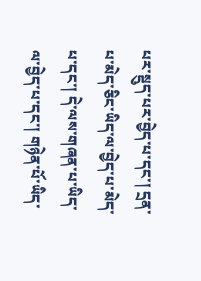པར་སྡུད་པར་བྱེད་པ་དང་། དྲན་པ་མེད་ཅིང་ཡིད་ལ་བྱེད་པ་མེད་པ་དང་། དེ་ལས་གཞན་པ་ཡིད་ལ་བྱེད་པ་དང་། གཉེན་པོ་ཡིད་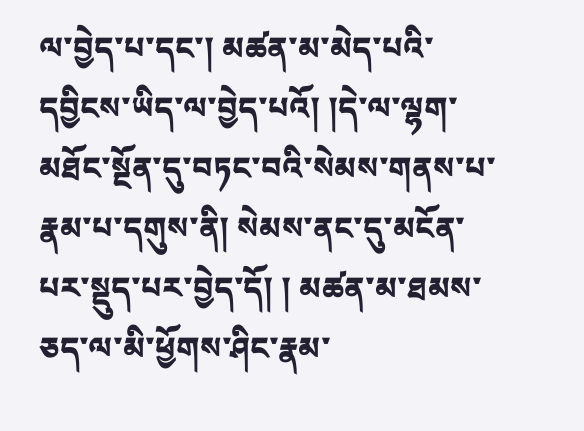ལ་བྱེད་པ་དང་། མཚན་མ་མེད་པའི་དབྱིངས་ཡིད་ལ་བྱེད་པའོ། །དེ་ལ་ལྷག་མཐོང་སྔོན་དུ་བཏང་བའི་སེམས་གནས་པ་རྣམ་པ་དགུས་ནི། སེམས་ནང་དུ་མངོན་པར་སྡུད་པར་བྱེད་དོ། ། མཚན་མ་ཐམས་ཅད་ལ་མི་ཕྱོགས་ཤིང་རྣམ་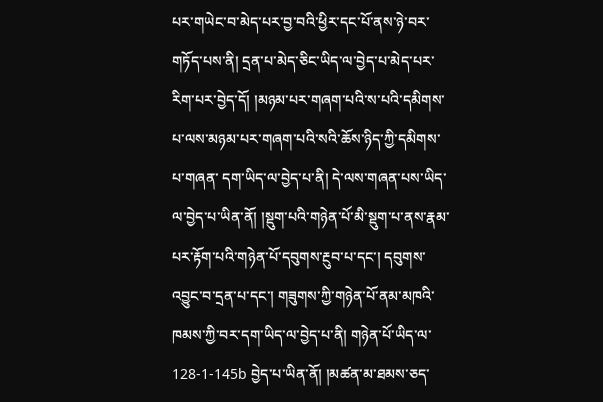པར་གཡེང་བ་མེད་པར་བྱ་བའི་ཕྱིར་དང་པོ་ནས་ཉེ་བར་གཏོད་པས་ནི། དྲན་པ་མེད་ཅིང་ཡིད་ལ་བྱེད་པ་མེད་པར་རིག་པར་བྱེད་དོ། །མཉམ་པར་གཞག་པའི་ས་པའི་དམིགས་པ་ལས་མཉམ་པར་གཞག་པའི་སའི་ཆོས་ཉིད་ཀྱི་དམིགས་པ་གཞན་ དག་ཡིད་ལ་བྱེད་པ་ནི། དེ་ལས་གཞན་པས་ཡིད་ལ་བྱེད་པ་ཡིན་ནོ། །སྡུག་པའི་གཉེན་པོ་མི་སྡུག་པ་ནས་རྣམ་པར་རྟོག་པའི་གཉེན་པོ་དབུགས་རྔུབ་པ་དང་། དབུགས་འབྱུང་བ་དྲན་པ་དང་། གཟུགས་ཀྱི་གཉེན་པོ་ནམ་མཁའི་ཁམས་ཀྱི་བར་དག་ཡིད་ལ་བྱེད་པ་ནི། གཉེན་པོ་ཡིད་ལ་ 128-1-145b བྱེད་པ་ཡིན་ནོ། །མཚན་མ་ཐམས་ཅད་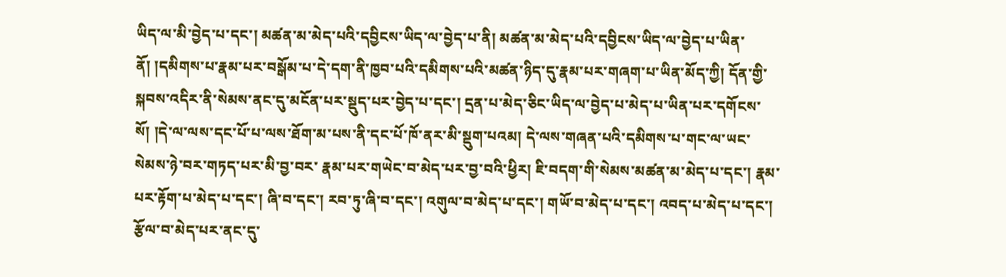ཡིད་ལ་མི་བྱེད་པ་དང་། མཚན་མ་མེད་པའི་དབྱིངས་ཡིད་ལ་བྱེད་པ་ནི། མཚན་མ་མེད་པའི་དབྱིངས་ཡིད་ལ་བྱེད་པ་ཡིན་ནོ། །དམིགས་པ་རྣམ་པར་བསྒོམ་པ་དེ་དག་ནི་ཁྱབ་པའི་དམིགས་པའི་མཚན་ཉིད་དུ་རྣམ་པར་གཞག་པ་ཡིན་མོད་ཀྱི། དོན་གྱི་ སྐབས་འདིར་ནི་སེམས་ནང་དུ་མངོན་པར་སྡུད་པར་བྱེད་པ་དང་། དྲན་པ་མེད་ཅིང་ཡིད་ལ་བྱེད་པ་མེད་པ་ཡིན་པར་དགོངས་སོ། །དེ་ལ་ལས་དང་པོ་པ་ལས་ཐོག་མ་པས་ནི་དང་པོ་ཁོ་ནར་མི་སྡུག་པའམ། དེ་ལས་གཞན་པའི་དམིགས་པ་གང་ལ་ཡང་སེམས་ཉེ་བར་གཏད་པར་མི་བྱ་བར་ རྣམ་པར་གཡེང་བ་མེད་པར་བྱ་བའི་ཕྱིར། ཇི་བདག་གི་སེམས་མཚན་མ་མེད་པ་དང་། རྣམ་པར་རྟོག་པ་མེད་པ་དང་། ཞི་བ་དང་། རབ་ཏུ་ཞི་བ་དང་། འགུལ་བ་མེད་པ་དང་། གཡོ་བ་མེད་པ་དང་། འབད་པ་མེད་པ་དང་། རྩོལ་བ་མེད་པར་ནང་དུ་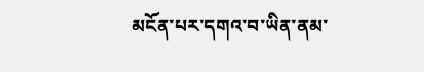མངོན་པར་དགའ་བ་ཡིན་ནམ་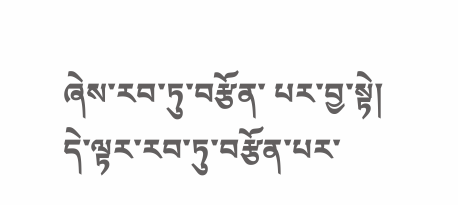ཞེས་རབ་ཏུ་བརྩོན་ པར་བྱ་སྟེ། དེ་ལྟར་རབ་ཏུ་བརྩོན་པར་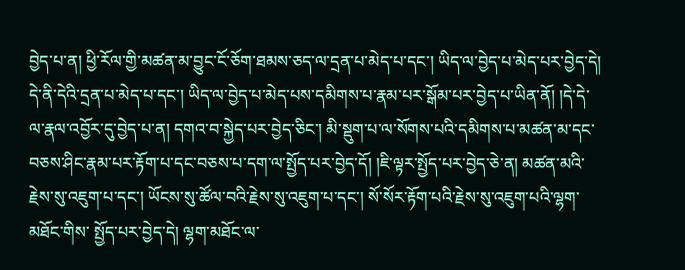བྱེད་པ་ན། ཕྱི་རོལ་གྱི་མཚན་མ་བྱུང་ངོ་ཅོག་ཐམས་ཅད་ལ་དྲན་པ་མེད་པ་དང་། ཡིད་ལ་བྱེད་པ་མེད་པར་བྱེད་དེ། དེ་ནི་དེའི་དྲན་པ་མེད་པ་དང་། ཡིད་ལ་བྱེད་པ་མེད་པས་དམིགས་པ་རྣམ་པར་སྒོམ་པར་བྱེད་པ་ཡིན་ནོ། །དེ་དེ་ལ་རྣལ་འབྱོར་དུ་བྱེད་པ་ན། དགའ་བ་སྐྱེད་པར་བྱེད་ཅིང་། མི་སྡུག་པ་ལ་སོགས་པའི་དམིགས་པ་མཚན་མ་དང་བཅས་ཤིང་རྣམ་པར་རྟོག་པ་དང་བཅས་པ་དག་ལ་སྤྱོད་པར་བྱེད་དོ། །ཇི་ལྟར་སྤྱོད་པར་བྱེད་ཅེ་ན། མཚན་མའི་རྗེས་སུ་འཇུག་པ་དང་། ཡོངས་སུ་ཚོལ་བའི་རྗེས་སུ་འཇུག་པ་དང་། སོ་སོར་རྟོག་པའི་རྗེས་སུ་འཇུག་པའི་ལྷག་མཐོང་གིས་ སྤྱོད་པར་བྱེད་དེ། ལྷག་མཐོང་ལ་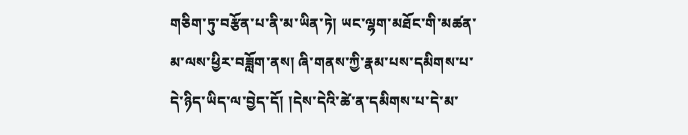གཅིག་ཏུ་བརྩོན་པ་ནི་མ་ཡིན་ཏེ། ཡང་ལྷག་མཐོང་གི་མཚན་མ་ལས་ཕྱིར་བཟློག་ནས། ཞི་གནས་ཀྱི་རྣམ་པས་དམིགས་པ་དེ་ཉིད་ཡིད་ལ་བྱེད་དོ། །དེས་དེའི་ཚེ་ན་དམིགས་པ་དེ་མ་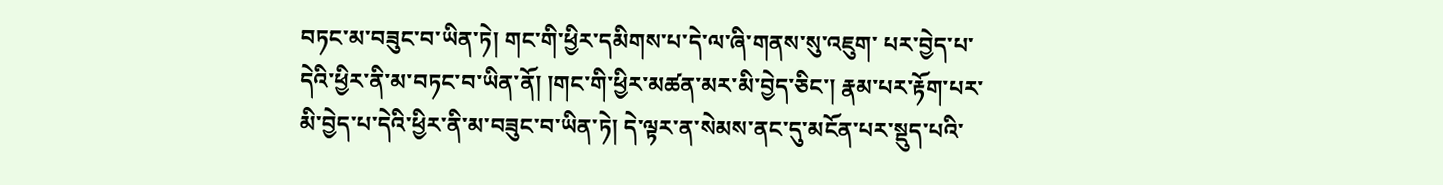བཏང་མ་བཟུང་བ་ཡིན་ཏེ། གང་གི་ཕྱིར་དམིགས་པ་དེ་ལ་ཞི་གནས་སུ་འཇུག་ པར་བྱེད་པ་དེའི་ཕྱིར་ནི་མ་བཏང་བ་ཡིན་ནོ། །གང་གི་ཕྱིར་མཚན་མར་མི་བྱེད་ཅིང་། རྣམ་པར་རྟོག་པར་མི་བྱེད་པ་དེའི་ཕྱིར་ནི་མ་བཟུང་བ་ཡིན་ཏེ། དེ་ལྟར་ན་སེམས་ནང་དུ་མངོན་པར་སྡུད་པའི་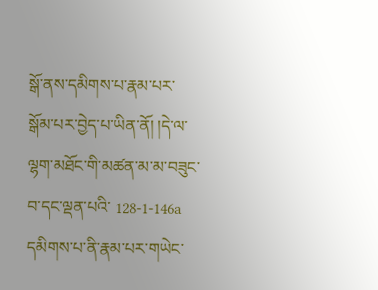སྒོ་ནས་དམིགས་པ་རྣམ་པར་སྒོམ་པར་བྱེད་པ་ཡིན་ནོ། །དེ་ལ་ལྷག་མཐོང་གི་མཚན་མ་མ་བཟུང་བ་དང་ལྡན་པའི་ 128-1-146a དམིགས་པ་ནི་རྣམ་པར་གཡེང་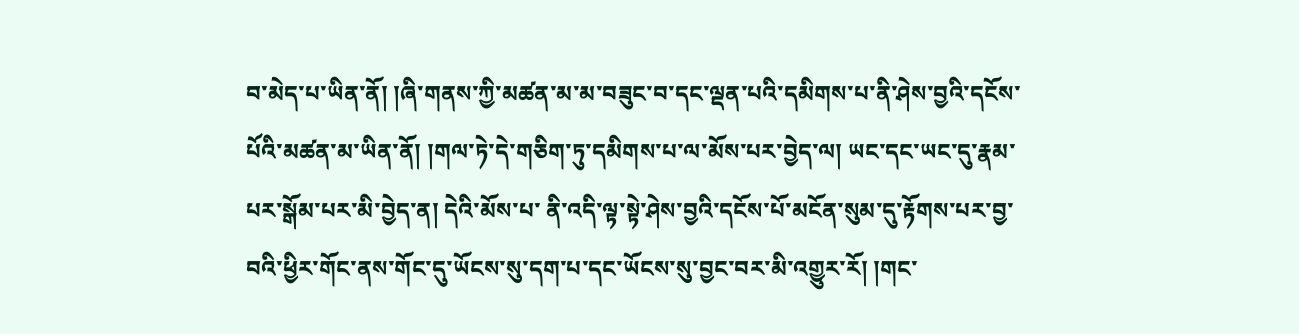བ་མེད་པ་ཡིན་ནོ། །ཞི་གནས་ཀྱི་མཚན་མ་མ་བཟུང་བ་དང་ལྡན་པའི་དམིགས་པ་ནི་ཤེས་བྱའི་དངོས་པོའི་མཚན་མ་ཡིན་ནོ། །གལ་ཏེ་དེ་གཅིག་ཏུ་དམིགས་པ་ལ་མོས་པར་བྱེད་ལ། ཡང་དང་ཡང་དུ་རྣམ་པར་སྒོམ་པར་མི་བྱེད་ན། དེའི་མོས་པ་ ནི་འདི་ལྟ་སྟེ་ཤེས་བྱའི་དངོས་པོ་མངོན་སུམ་དུ་རྟོགས་པར་བྱ་བའི་ཕྱིར་གོང་ནས་གོང་དུ་ཡོངས་སུ་དག་པ་དང་ཡོངས་སུ་བྱང་བར་མི་འགྱུར་རོ། །གང་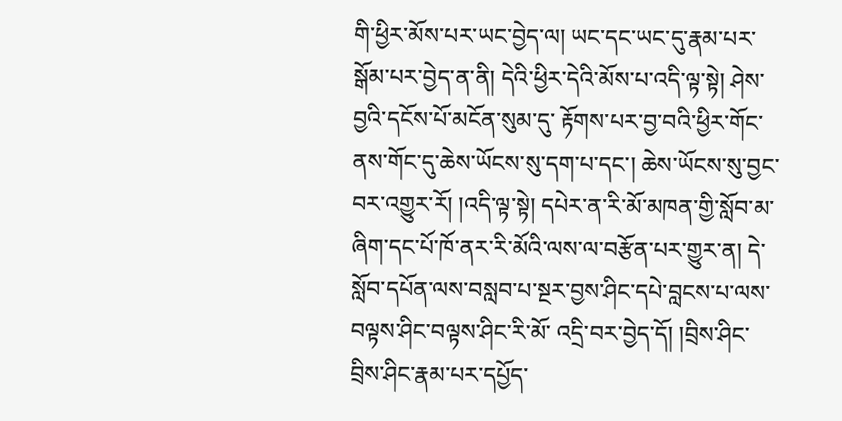གི་ཕྱིར་མོས་པར་ཡང་བྱེད་ལ། ཡང་དང་ཡང་དུ་རྣམ་པར་སྒོམ་པར་བྱེད་ན་ནི། དེའི་ཕྱིར་དེའི་མོས་པ་འདི་ལྟ་སྟེ། ཤེས་བྱའི་དངོས་པོ་མངོན་སུམ་དུ་ རྟོགས་པར་བྱ་བའི་ཕྱིར་གོང་ནས་གོང་དུ་ཆེས་ཡོངས་སུ་དག་པ་དང་། ཆེས་ཡོངས་སུ་བྱང་བར་འགྱུར་རོ། །འདི་ལྟ་སྟེ། དཔེར་ན་རི་མོ་མཁན་གྱི་སློབ་མ་ཞིག་དང་པོ་ཁོ་ནར་རི་མོའི་ལས་ལ་བརྩོན་པར་གྱུར་ན། དེ་སློབ་དཔོན་ལས་བསླབ་པ་སྔར་བྱས་ཤིང་དཔེ་བླངས་པ་ལས་བལྟས་ཤིང་བལྟས་ཤིང་རི་མོ་ འདྲི་བར་བྱེད་དོ། །བྲིས་ཤིང་བྲིས་ཤིང་རྣམ་པར་དཔྱོད་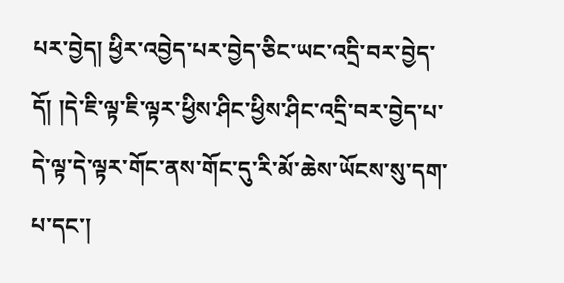པར་བྱེད། ཕྱིར་འབྱེད་པར་བྱེད་ཅིང་ཡང་འདྲི་བར་བྱེད་དོ། །དེ་ཇི་ལྟ་ཇི་ལྟར་ཕྱིས་ཤིང་ཕྱིས་ཤིང་འདྲི་བར་བྱེད་པ་དེ་ལྟ་དེ་ལྟར་གོང་ནས་གོང་དུ་རི་མོ་ཆེས་ཡོངས་སུ་དག་པ་དང་།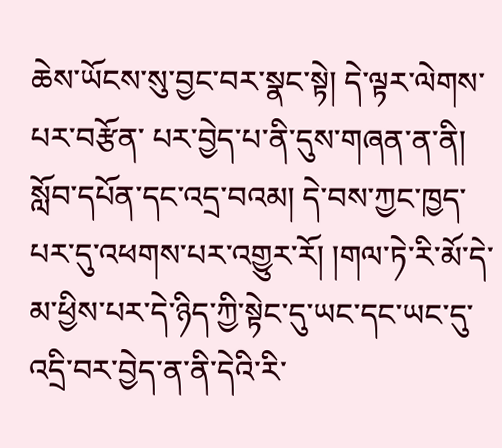ཆེས་ཡོངས་སུ་བྱང་བར་སྣང་སྟེ། དེ་ལྟར་ལེགས་པར་བརྩོན་ པར་བྱེད་པ་ནི་དུས་གཞན་ན་ནི། སློབ་དཔོན་དང་འདྲ་བའམ། དེ་བས་ཀྱང་ཁྱད་པར་དུ་འཕགས་པར་འགྱུར་རོ། །གལ་ཏེ་རི་མོ་དེ་མ་ཕྱིས་པར་དེ་ཉིད་ཀྱི་སྟེང་དུ་ཡང་དང་ཡང་དུ་འདྲི་བར་བྱེད་ན་ནི་དེའི་རི་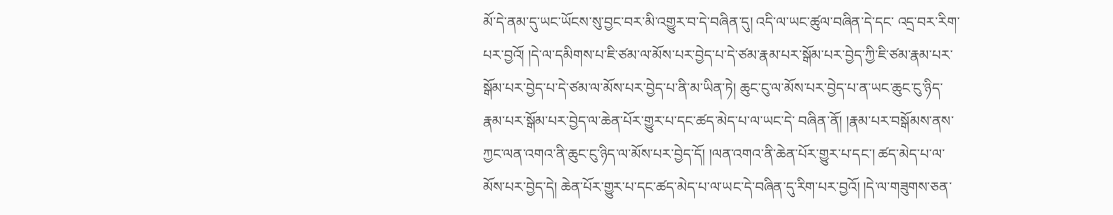མོ་དེ་ནམ་དུ་ཡང་ཡོངས་སུ་བྱང་བར་མི་འགྱུར་བ་དེ་བཞིན་དུ། འདི་ལ་ཡང་ཚུལ་བཞིན་དེ་དང་ འདྲ་བར་རིག་པར་བྱའོ། །དེ་ལ་དམིགས་པ་ཇི་ཙམ་ལ་མོས་པར་བྱེད་པ་དེ་ཙམ་རྣམ་པར་སྒོམ་པར་བྱེད་ཀྱི་ཇི་ཙམ་རྣམ་པར་སྒོམ་པར་བྱེད་པ་དེ་ཙམ་ལ་མོས་པར་བྱེད་པ་ནི་མ་ཡིན་ཏེ། ཆུང་ངུ་ལ་མོས་པར་བྱེད་པ་ན་ཡང་ཆུང་ངུ་ཉིད་རྣམ་པར་སྒོམ་པར་བྱེད་ལ་ཆེན་པོར་གྱུར་པ་དང་ཚད་མེད་པ་ལ་ཡང་དེ་ བཞིན་ནོ། །རྣམ་པར་བསྒོམས་ནས་ཀྱང་ལན་འགའ་ནི་ཆུང་ངུ་ཉིད་ལ་མོས་པར་བྱེད་དོ། །ལན་འགའ་ནི་ཆེན་པོར་གྱུར་པ་དང་། ཚད་མེད་པ་ལ་མོས་པར་བྱེད་དེ། ཆེན་པོར་གྱུར་པ་དང་ཚད་མེད་པ་ལ་ཡང་དེ་བཞིན་དུ་རིག་པར་བྱའོ། །དེ་ལ་གཟུགས་ཅན་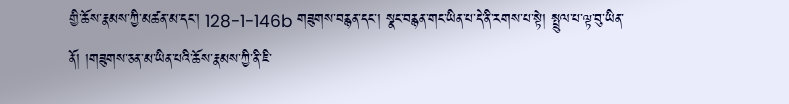གྱི་ཆོས་རྣམས་ཀྱི་མཚན་མ་དང་། 128-1-146b གཟུགས་བརྙན་དང་། སྣང་བརྙན་གང་ཡིན་པ་དེ་ནི་རགས་པ་སྟེ། སྤྲུལ་པ་ལྟ་བུ་ཡིན་ནོ། །གཟུགས་ཅན་མ་ཡིན་པའི་ཆོས་རྣམས་ཀྱི་ནི་ཇི་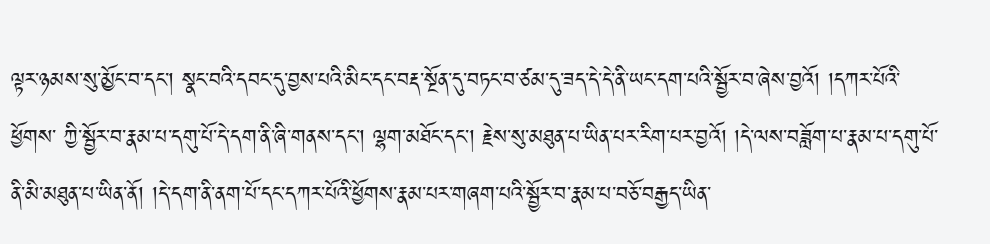ལྟར་ཉམས་སུ་མྱོང་བ་དང་། སྣང་བའི་དབང་དུ་བྱས་པའི་མིང་དང་བརྡ་སྔོན་དུ་བཏང་བ་ཙམ་དུ་ཟད་དེ་དེ་ནི་ཡང་དག་པའི་སྦྱོར་བ་ཞེས་བྱའོ། །དཀར་པོའི་ཕྱོགས་ ཀྱི་སྦྱོར་བ་རྣམ་པ་དགུ་པོ་དེ་དག་ནི་ཞི་གནས་དང་། ལྷག་མཐོང་དང་། རྗེས་སུ་མཐུན་པ་ཡིན་པར་རིག་པར་བྱའོ། །དེ་ལས་བཟློག་པ་རྣམ་པ་དགུ་པོ་ནི་མི་མཐུན་པ་ཡིན་ནོ། །དེ་དག་ནི་ནག་པོ་དང་དཀར་པོའི་ཕྱོགས་རྣམ་པར་གཞག་པའི་སྦྱོར་བ་རྣམ་པ་བཅོ་བརྒྱད་ཡིན་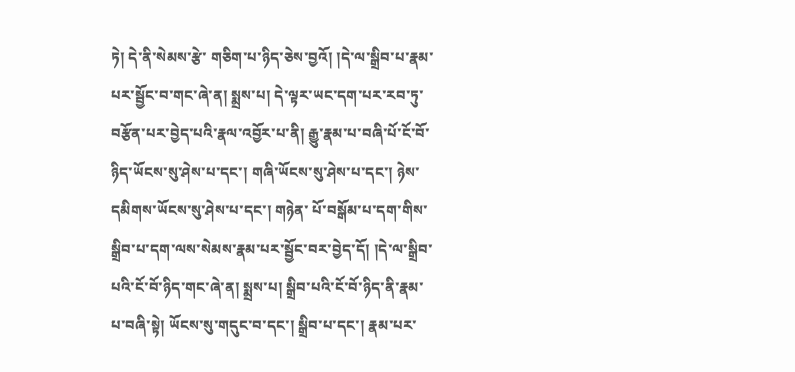ཏེ། དེ་ནི་སེམས་རྩེ་ གཅིག་པ་ཉིད་ཅེས་བྱའོ། །དེ་ལ་སྒྲིབ་པ་རྣམ་པར་སྦྱོང་བ་གང་ཞེ་ན། སྨྲས་པ། དེ་ལྟར་ཡང་དག་པར་རབ་ཏུ་བརྩོན་པར་བྱེད་པའི་རྣལ་འབྱོར་པ་ནི། རྒྱུ་རྣམ་པ་བཞི་པོ་ངོ་བོ་ཉིད་ཡོངས་སུ་ཤེས་པ་དང་། གཞི་ཡོངས་སུ་ཤེས་པ་དང་། ཉེས་དམིགས་ཡོངས་སུ་ཤེས་པ་དང་། གཉེན་ པོ་བསྒོམ་པ་དག་གིས་སྒྲིབ་པ་དག་ལས་སེམས་རྣམ་པར་སྦྱོང་བར་བྱེད་དོ། །དེ་ལ་སྒྲིབ་པའི་ངོ་བོ་ཉིད་གང་ཞེ་ན། སྨྲས་པ། སྒྲིབ་པའི་ངོ་བོ་ཉིད་ནི་རྣམ་པ་བཞི་སྟེ། ཡོངས་སུ་གདུང་བ་དང་། སྒྲིབ་པ་དང་། རྣམ་པར་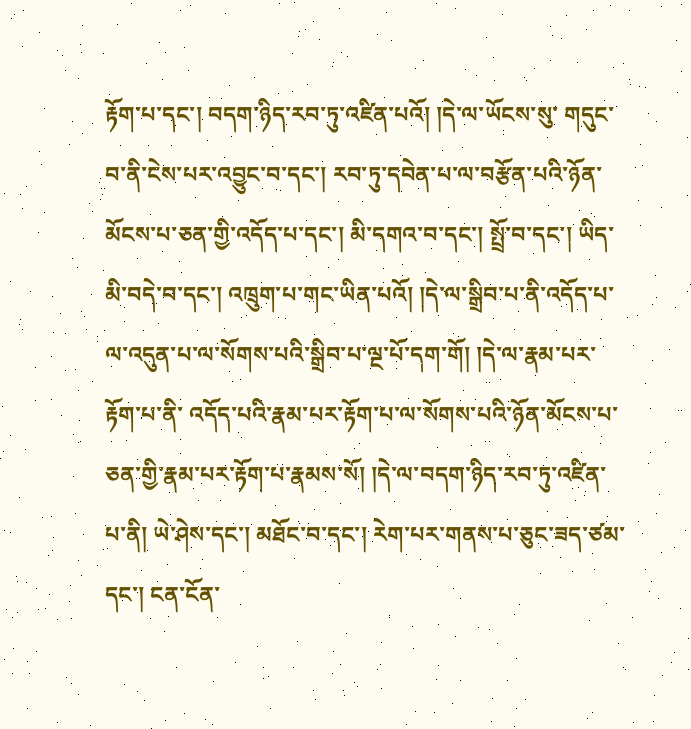རྟོག་པ་དང་། བདག་ཉིད་རབ་ཏུ་འཛིན་པའོ། །དེ་ལ་ཡོངས་སུ་ གདུང་བ་ནི་ངེས་པར་འབྱུང་བ་དང་། རབ་ཏུ་དབེན་པ་ལ་བརྩོན་པའི་ཉོན་མོངས་པ་ཅན་གྱི་འདོད་པ་དང་། མི་དགའ་བ་དང་། སྤྲོ་བ་དང་། ཡིད་མི་བདེ་བ་དང་། འཁྲུག་པ་གང་ཡིན་པའོ། །དེ་ལ་སྒྲིབ་པ་ནི་འདོད་པ་ལ་འདུན་པ་ལ་སོགས་པའི་སྒྲིབ་པ་ལྔ་པོ་དག་གོ། །དེ་ལ་རྣམ་པར་རྟོག་པ་ནི་ འདོད་པའི་རྣམ་པར་རྟོག་པ་ལ་སོགས་པའི་ཉོན་མོངས་པ་ཅན་གྱི་རྣམ་པར་རྟོག་པ་རྣམས་སོ། །དེ་ལ་བདག་ཉིད་རབ་ཏུ་འཛིན་པ་ནི། ཡེ་ཤེས་དང་། མཐོང་བ་དང་། རེག་པར་གནས་པ་ཅུང་ཟད་ཙམ་དང་། ངན་ངོན་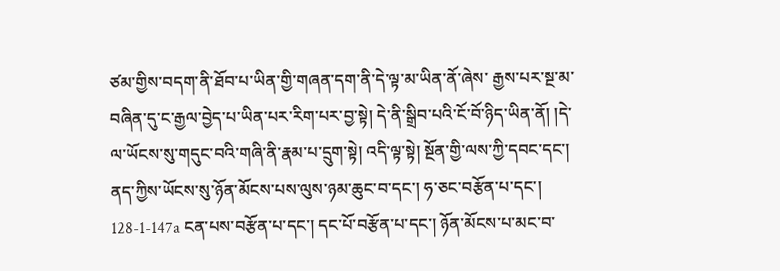ཙམ་གྱིས་བདག་ནི་ཐོབ་པ་ཡིན་གྱི་གཞན་དག་ནི་དེ་ལྟ་མ་ཡིན་ནོ་ཞེས་ རྒྱས་པར་སྔ་མ་བཞིན་དུ་ང་རྒྱལ་བྱེད་པ་ཡིན་པར་རིག་པར་བྱ་སྟེ། དེ་ནི་སྒྲིབ་པའི་ངོ་བོ་ཉིད་ཡིན་ནོ། །དེ་ལ་ཡོངས་སུ་གདུང་བའི་གཞི་ནི་རྣམ་པ་དྲུག་སྟེ། འདི་ལྟ་སྟེ། སྔོན་གྱི་ལས་ཀྱི་དབང་དང་། ནད་ཀྱིས་ཡོངས་སུ་ཉོན་མོངས་པས་ལུས་ཉམ་ཆུང་བ་དང་། ཧ་ཅང་བརྩོན་པ་དང་། 128-1-147a ངན་པས་བརྩོན་པ་དང་། དང་པོ་བརྩོན་པ་དང་། ཉོན་མོངས་པ་མང་བ་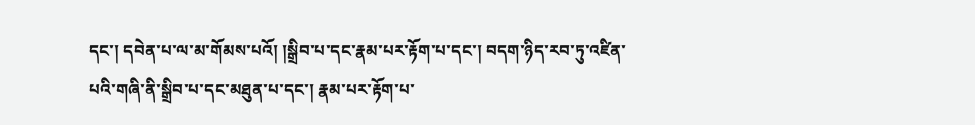དང་། དབེན་པ་ལ་མ་གོམས་པའོ། །སྒྲིབ་པ་དང་རྣམ་པར་རྟོག་པ་དང་། བདག་ཉིད་རབ་ཏུ་འཛིན་པའི་གཞི་ནི་སྒྲིབ་པ་དང་མཐུན་པ་དང་། རྣམ་པར་རྟོག་པ་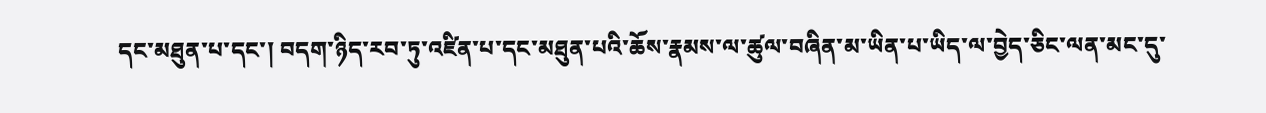དང་མཐུན་པ་དང་། བདག་ཉིད་རབ་ཏུ་འཛིན་པ་དང་མཐུན་པའི་ཆོས་རྣམས་ལ་ཚུལ་བཞིན་མ་ཡིན་པ་ཡིད་ལ་བྱེད་ཅིང་ལན་མང་དུ་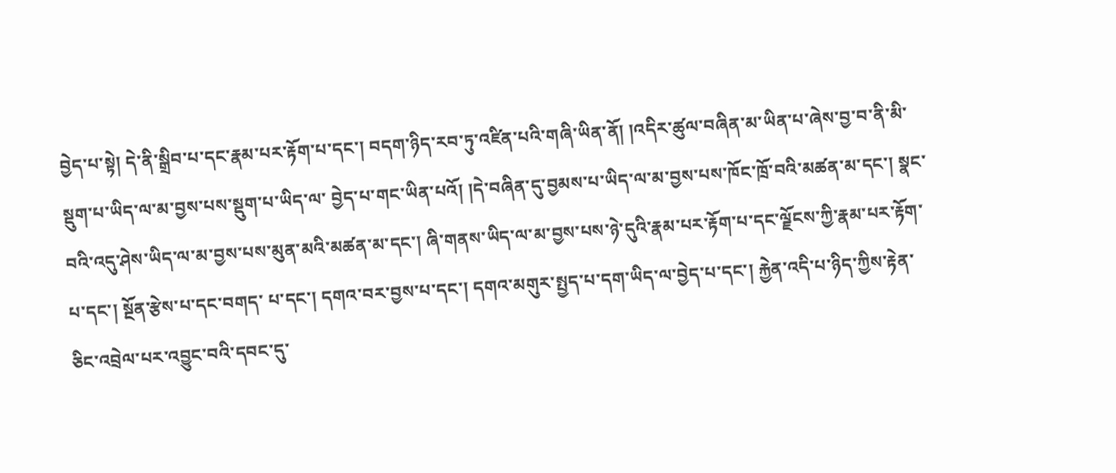བྱེད་པ་སྟེ། དེ་ནི་སྒྲིབ་པ་དང་རྣམ་པར་རྟོག་པ་དང་། བདག་ཉིད་རབ་ཏུ་འཛིན་པའི་གཞི་ཡིན་ནོ། །འདིར་ཚུལ་བཞིན་མ་ཡིན་པ་ཞེས་བྱ་བ་ནི་མི་སྡུག་པ་ཡིད་ལ་མ་བྱས་པས་སྡུག་པ་ཡིད་ལ་ བྱེད་པ་གང་ཡིན་པའོ། །དེ་བཞིན་དུ་བྱམས་པ་ཡིད་ལ་མ་བྱས་པས་ཁོང་ཁྲོ་བའི་མཚན་མ་དང་། སྣང་བའི་འདུ་ཤེས་ཡིད་ལ་མ་བྱས་པས་མུན་མའི་མཚན་མ་དང་། ཞི་གནས་ཡིད་ལ་མ་བྱས་པས་ཉེ་དུའི་རྣམ་པར་རྟོག་པ་དང་ལྗོངས་ཀྱི་རྣམ་པར་རྟོག་པ་དང་། སྔོན་རྩེས་པ་དང་བགད་ པ་དང་། དགའ་བར་བྱས་པ་དང་། དགའ་མགུར་སྤྱད་པ་དག་ཡིད་ལ་བྱེད་པ་དང་། རྐྱེན་འདི་པ་ཉིད་ཀྱིས་རྟེན་ཅིང་འབྲེལ་པར་འབྱུང་བའི་དབང་དུ་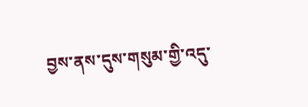བྱས་ནས་དུས་གསུམ་གྱི་འདུ་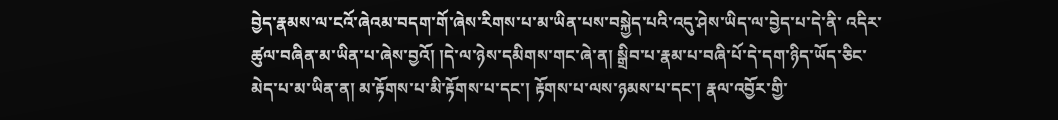བྱེད་རྣམས་ལ་ངའོ་ཞེའམ་བདག་གོ་ཞེས་རིགས་པ་མ་ཡིན་པས་བསྐྱེད་པའི་འདུ་ཤེས་ཡིད་ལ་བྱེད་པ་དེ་ནི་ འདིར་ཚུལ་བཞིན་མ་ཡིན་པ་ཞེས་བྱའོ། །དེ་ལ་ཉེས་དམིགས་གང་ཞེ་ན། སྒྲིབ་པ་རྣམ་པ་བཞི་པོ་དེ་དག་ཉིད་ཡོད་ཅིང་མེད་པ་མ་ཡིན་ན། མ་རྟོགས་པ་མི་རྟོགས་པ་དང་། རྟོགས་པ་ལས་ཉམས་པ་དང་། རྣལ་འབྱོར་གྱི་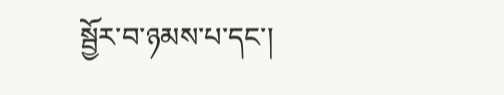སྦྱོར་བ་ཉམས་པ་དང་།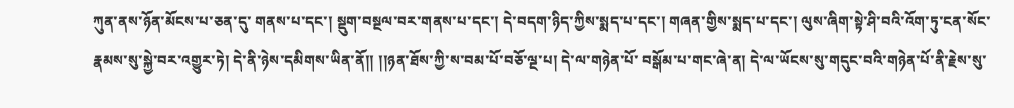ཀུན་ནས་ཉོན་མོངས་པ་ཅན་དུ་ གནས་པ་དང་། སྡུག་བསྔལ་བར་གནས་པ་དང་། དེ་བདག་ཉིད་ཀྱིས་སྨད་པ་དང་། གཞན་གྱིས་སྨད་པ་དང་། ལུས་ཞིག་སྟེ་ཤི་བའི་འོག་ཏུ་ངན་སོང་རྣམས་སུ་སྐྱེ་བར་འགྱུར་ཏེ། དེ་ནི་ཉེས་དམིགས་ཡིན་ནོ།། །།ཉན་ཐོས་ཀྱི་ས་བམ་པོ་བཅོ་ལྔ་པ། དེ་ལ་གཉེན་པོ་ བསྒོམ་པ་གང་ཞེ་ན། དེ་ལ་ཡོངས་སུ་གདུང་བའི་གཉེན་པོ་ནི་རྗེས་སུ་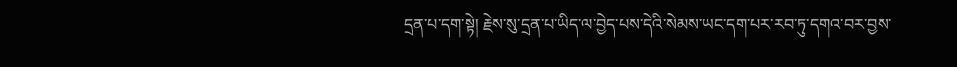དྲན་པ་དག་སྟེ། རྗེས་སུ་དྲན་པ་ཡིད་ལ་བྱེད་པས་དེའི་སེམས་ཡང་དག་པར་རབ་ཏུ་དགའ་བར་བྱས་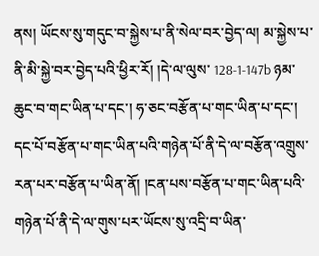ནས། ཡོངས་སུ་གདུང་བ་སྐྱེས་པ་ནི་སེལ་བར་བྱེད་ལ། མ་སྐྱེས་པ་ནི་མི་སྐྱེ་བར་བྱེད་པའི་ཕྱིར་རོ། །དེ་ལ་ལུས་ 128-1-147b ཉམ་ཆུང་བ་གང་ཡིན་པ་དང་། ཧ་ཅང་བརྩོན་པ་གང་ཡིན་པ་དང་། དང་པོ་བརྩོན་པ་གང་ཡིན་པའི་གཉེན་པོ་ནི་དེ་ལ་བརྩོན་འགྲུས་རན་པར་བརྩོན་པ་ཡིན་ནོ། །ངན་པས་བརྩོན་པ་གང་ཡིན་པའི་གཉེན་པོ་ནི་དེ་ལ་གུས་པར་ཡོངས་སུ་འདྲི་བ་ཡིན་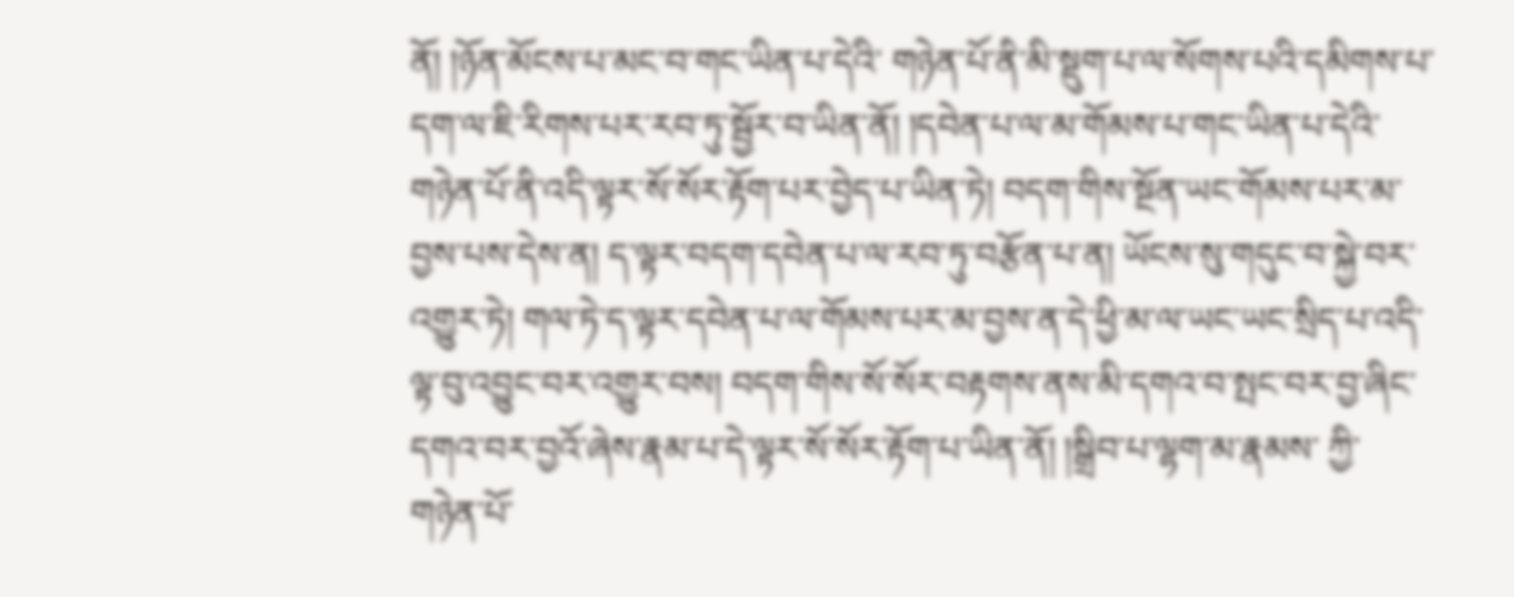ནོ། །ཉོན་མོངས་པ་མང་བ་གང་ཡིན་པ་དེའི་ གཉེན་པོ་ནི་མི་སྡུག་པ་ལ་སོགས་པའི་དམིགས་པ་དག་ལ་ཇི་རིགས་པར་རབ་ཏུ་སྦྱོར་བ་ཡིན་ནོ། །དབེན་པ་ལ་མ་གོམས་པ་གང་ཡིན་པ་དེའི་གཉེན་པོ་ནི་འདི་ལྟར་སོ་སོར་རྟོག་པར་བྱེད་པ་ཡིན་ཏེ། བདག་གིས་སྔོན་ཡང་གོམས་པར་མ་བྱས་པས་དེས་ན། ད་ལྟར་བདག་དབེན་པ་ལ་རབ་ཏུ་བརྩོན་པ་ན། ཡོངས་སུ་གདུང་བ་སྐྱེ་བར་འགྱུར་ཏེ། གལ་ཏེ་ད་ལྟར་དབེན་པ་ལ་གོམས་པར་མ་བྱས་ན་དེ་ཕྱི་མ་ལ་ཡང་ཡང་སྲིད་པ་འདི་ལྟ་བུ་འབྱུང་བར་འགྱུར་བས། བདག་གིས་སོ་སོར་བརྟགས་ནས་མི་དགའ་བ་སྤང་བར་བྱ་ཞིང་དགའ་བར་བྱའོ་ཞེས་རྣམ་པ་དེ་ལྟར་སོ་སོར་རྟོག་པ་ཡིན་ནོ། །སྒྲིབ་པ་ལྷག་མ་རྣམས་ ཀྱི་གཉེན་པོ་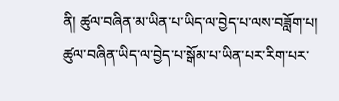ནི། ཚུལ་བཞིན་མ་ཡིན་པ་ཡིད་ལ་བྱེད་པ་ལས་བཟློག་པ། ཚུལ་བཞིན་ཡིད་ལ་བྱེད་པ་སྒོམ་པ་ཡིན་པར་རིག་པར་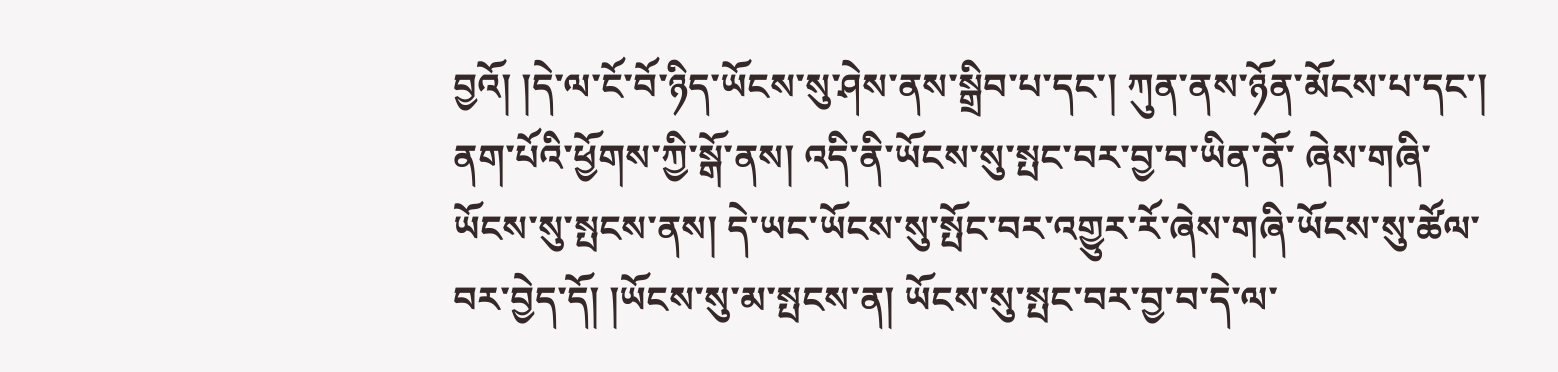བྱའོ། །དེ་ལ་ངོ་བོ་ཉིད་ཡོངས་སུ་ཤེས་ནས་སྒྲིབ་པ་དང་། ཀུན་ནས་ཉོན་མོངས་པ་དང་། ནག་པོའི་ཕྱོགས་ཀྱི་སྒོ་ནས། འདི་ནི་ཡོངས་སུ་སྤང་བར་བྱ་བ་ཡིན་ནོ་ ཞེས་གཞི་ཡོངས་སུ་སྤངས་ནས། དེ་ཡང་ཡོངས་སུ་སྤོང་བར་འགྱུར་རོ་ཞེས་གཞི་ཡོངས་སུ་ཚོལ་བར་བྱེད་དོ། །ཡོངས་སུ་མ་སྤངས་ན། ཡོངས་སུ་སྤང་བར་བྱ་བ་དེ་ལ་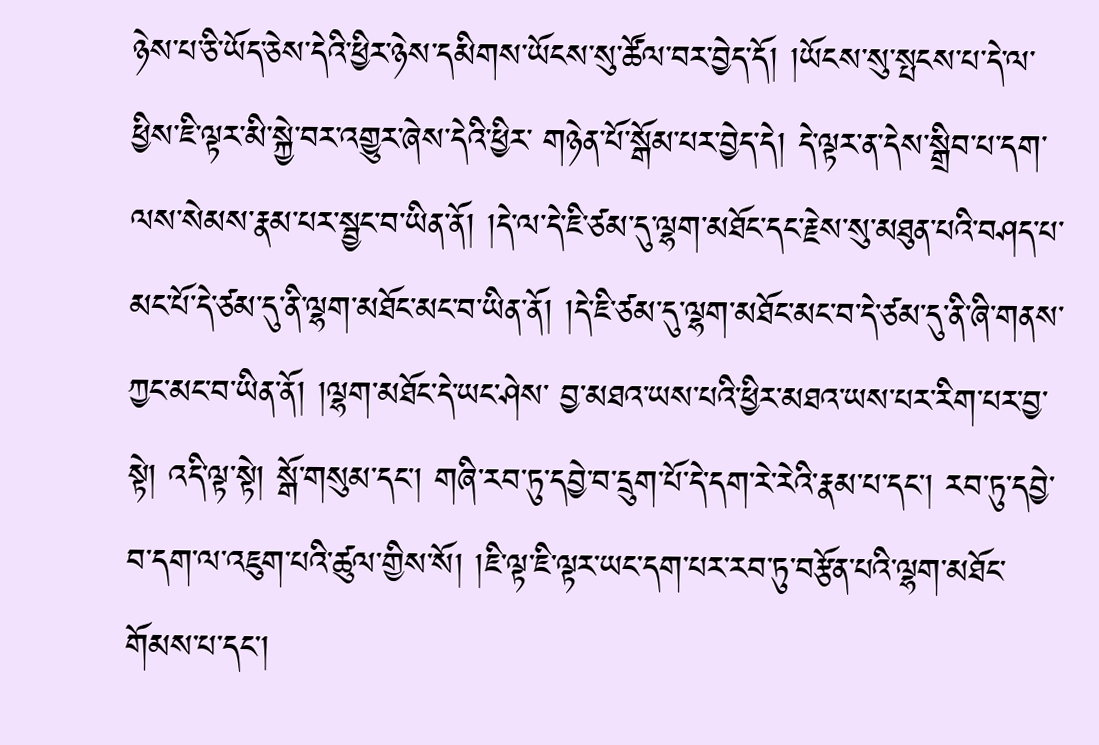ཉེས་པ་ཅི་ཡོད་ཅེས་དེའི་ཕྱིར་ཉེས་དམིགས་ཡོངས་སུ་ཚོལ་བར་བྱེད་དོ། །ཡོངས་སུ་སྤངས་པ་དེ་ལ་ཕྱིས་ཇི་ལྟར་མི་སྐྱེ་བར་འགྱུར་ཞེས་དེའི་ཕྱིར་ གཉེན་པོ་སྒོམ་པར་བྱེད་དེ། དེ་ལྟར་ན་དེས་སྒྲིབ་པ་དག་ལས་སེམས་རྣམ་པར་སྦྱང་བ་ཡིན་ནོ། །དེ་ལ་དེ་ཇི་ཙམ་དུ་ལྷག་མཐོང་དང་རྗེས་སུ་མཐུན་པའི་བཤད་པ་མང་པོ་དེ་ཙམ་དུ་ནི་ལྷག་མཐོང་མང་བ་ཡིན་ནོ། །དེ་ཇི་ཙམ་དུ་ལྷག་མཐོང་མང་བ་དེ་ཙམ་དུ་ནི་ཞི་གནས་ཀྱང་མང་བ་ཡིན་ནོ། །ལྷག་མཐོང་དེ་ཡང་ཤེས་ བྱ་མཐའ་ཡས་པའི་ཕྱིར་མཐའ་ཡས་པར་རིག་པར་བྱ་སྟེ། འདི་ལྟ་སྟེ། སྒོ་གསུམ་དང་། གཞི་རབ་ཏུ་དབྱེ་བ་དྲུག་པོ་དེ་དག་རེ་རེའི་རྣམ་པ་དང་། རབ་ཏུ་དབྱེ་བ་དག་ལ་འཇུག་པའི་ཚུལ་གྱིས་སོ། །ཇི་ལྟ་ཇི་ལྟར་ཡང་དག་པར་རབ་ཏུ་བརྩོན་པའི་ལྷག་མཐོང་གོམས་པ་དང་།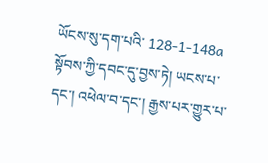ཡོངས་སུ་དག་པའི་ 128-1-148a སྟོབས་ཀྱི་དབང་དུ་བྱས་ཏེ། ཡངས་པ་དང་། འཕེལ་བ་དང་། རྒྱས་པར་གྱུར་པ་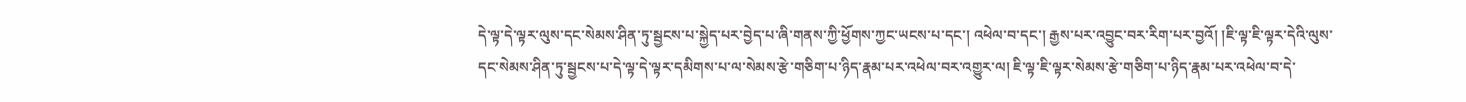དེ་ལྟ་དེ་ལྟར་ལུས་དང་སེམས་ཤིན་ཏུ་སྦྱངས་པ་སྐྱེད་པར་བྱེད་པ་ཞི་གནས་ཀྱི་ཕྱོགས་ཀྱང་ཡངས་པ་དང་། འཕེལ་བ་དང་། རྒྱས་པར་འབྱུང་བར་རིག་པར་བྱའོ། །ཇི་ལྟ་ཇི་ལྟར་དེའི་ལུས་ དང་སེམས་ཤིན་ཏུ་སྦྱངས་པ་དེ་ལྟ་དེ་ལྟར་དམིགས་པ་ལ་སེམས་རྩེ་གཅིག་པ་ཉིད་རྣམ་པར་འཕེལ་བར་འགྱུར་ལ། ཇི་ལྟ་ཇི་ལྟར་སེམས་རྩེ་གཅིག་པ་ཉིད་རྣམ་པར་འཕེལ་བ་དེ་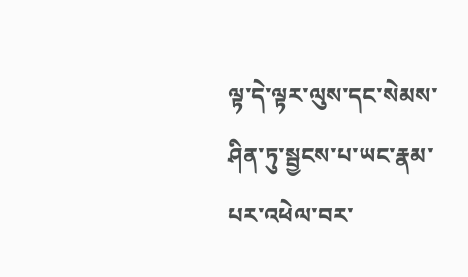ལྟ་དེ་ལྟར་ལུས་དང་སེམས་ཤིན་ཏུ་སྦྱངས་པ་ཡང་རྣམ་པར་འཕེལ་བར་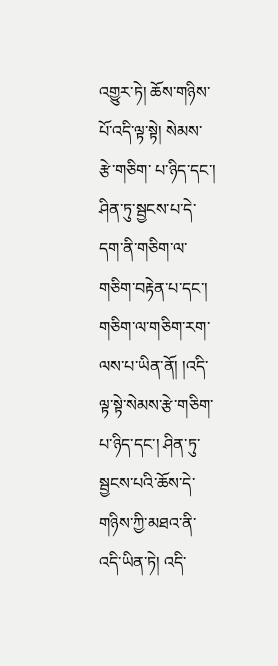འགྱུར་ཏེ། ཆོས་གཉིས་པོ་འདི་ལྟ་སྟེ། སེམས་རྩེ་གཅིག་ པ་ཉིད་དང་། ཤིན་ཏུ་སྦྱངས་པ་དེ་དག་ནི་གཅིག་ལ་གཅིག་བརྟེན་པ་དང་། གཅིག་ལ་གཅིག་རག་ལས་པ་ཡིན་ནོ། །འདི་ལྟ་སྟེ་སེམས་རྩེ་གཅིག་པ་ཉིད་དང་། ཤིན་ཏུ་སྦྱངས་པའི་ཆོས་དེ་གཉིས་ཀྱི་མཐའ་ནི་འདི་ཡིན་ཏེ། འདི་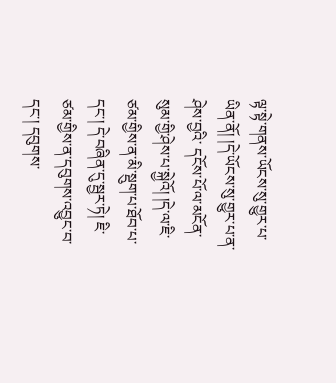ལྟ་སྟེ་གནས་ཡོངས་སུ་གྱུར་པ་ཡིན་ནོ། །དེ་ཡོངས་སུ་གྱུར་པ་ན་ཤེས་བྱའི་ དངོས་པོ་ལ་མངོན་སུམ་གྱི་ཤེས་པ་སྐྱེའོ། །དེ་ལ་ཇི་ཙམ་གྱིས་ན་མི་སྡུག་པ་ཐོབ་པ་དང་། དེ་བཞིན་དུ་སྦྱར་ཏེ། ཇི་ཙམ་གྱིས་ན་དབུགས་འབྱུང་བ་དང་། དབུགས་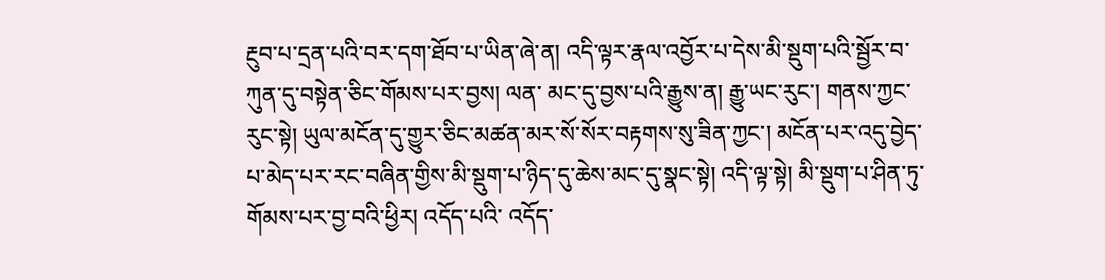རྔུབ་པ་དྲན་པའི་བར་དག་ཐོབ་པ་ཡིན་ཞེ་ན། འདི་ལྟར་རྣལ་འབྱོར་པ་དེས་མི་སྡུག་པའི་སྦྱོར་བ་ཀུན་དུ་བསྟེན་ཅིང་གོམས་པར་བྱས། ལན་ མང་དུ་བྱས་པའི་རྒྱུས་ན། རྒྱུ་ཡང་རུང་། གནས་ཀྱང་རུང་སྟེ། ཡུལ་མངོན་དུ་གྱུར་ཅིང་མཚན་མར་སོ་སོར་བརྟགས་སུ་ཟིན་ཀྱང་། མངོན་པར་འདུ་བྱེད་པ་མེད་པར་རང་བཞིན་གྱིས་མི་སྡུག་པ་ཉིད་དུ་ཆེས་མང་དུ་སྣང་སྟེ། འདི་ལྟ་སྟེ། མི་སྡུག་པ་ཤིན་ཏུ་གོམས་པར་བྱ་བའི་ཕྱིར། འདོད་པའི་ འདོད་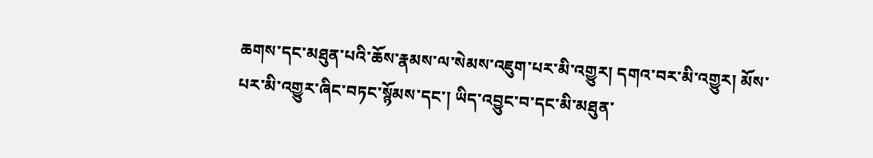ཆགས་དང་མཐུན་པའི་ཆོས་རྣམས་ལ་སེམས་འཇུག་པར་མི་འགྱུར། དགའ་བར་མི་འགྱུར། མོས་པར་མི་འགྱུར་ཞིང་བཏང་སྙོམས་དང་། ཡིད་འབྱུང་བ་དང་མི་མཐུན་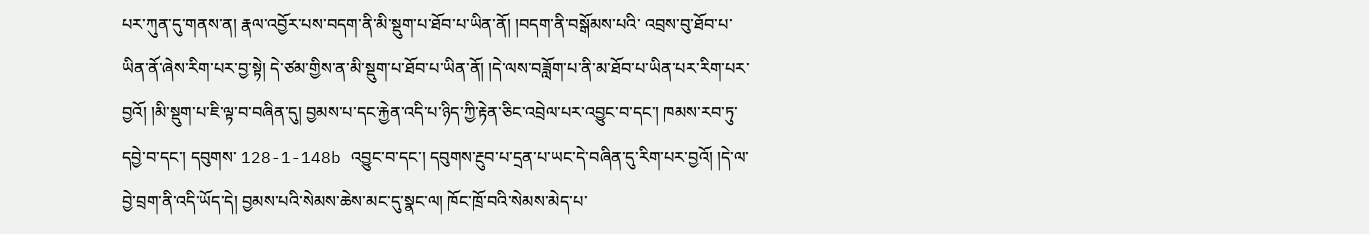པར་ཀུན་དུ་གནས་ན། རྣལ་འབྱོར་པས་བདག་ནི་མི་སྡུག་པ་ཐོབ་པ་ཡིན་ནོ། །བདག་ནི་བསྒོམས་པའི་ འབྲས་བུ་ཐོབ་པ་ཡིན་ནོ་ཞེས་རིག་པར་བྱ་སྟེ། དེ་ཙམ་གྱིས་ན་མི་སྡུག་པ་ཐོབ་པ་ཡིན་ནོ། །དེ་ལས་བཟློག་པ་ནི་མ་ཐོབ་པ་ཡིན་པར་རིག་པར་བྱའོ། །མི་སྡུག་པ་ཇི་ལྟ་བ་བཞིན་དུ། བྱམས་པ་དང་རྐྱེན་འདི་པ་ཉིད་ཀྱི་རྟེན་ཅིང་འབྲེལ་པར་འབྱུང་བ་དང་། ཁམས་རབ་ཏུ་དབྱེ་བ་དང་། དབུགས་ 128-1-148b འབྱུང་བ་དང་། དབུགས་རྔུབ་པ་དྲན་པ་ཡང་དེ་བཞིན་དུ་རིག་པར་བྱའོ། །དེ་ལ་བྱེ་བྲག་ནི་འདི་ཡོད་དེ། བྱམས་པའི་སེམས་ཆེས་མང་དུ་སྣང་ལ། ཁོང་ཁྲོ་བའི་སེམས་མེད་པ་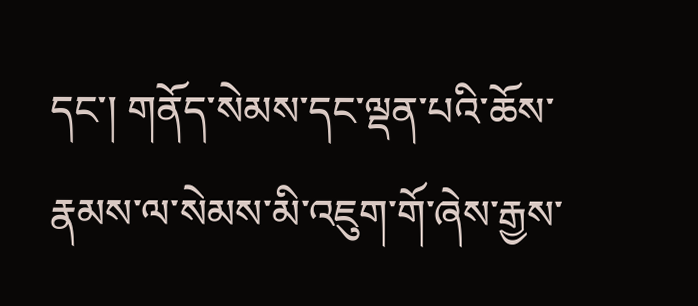དང་། གནོད་སེམས་དང་ལྡན་པའི་ཆོས་རྣམས་ལ་སེམས་མི་འཇུག་གོ་ཞེས་རྒྱས་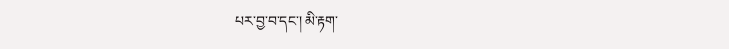པར་བྱ་བ་དང་། མི་རྟག་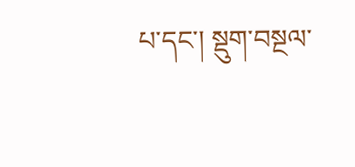པ་དང་། སྡུག་བསྔལ་